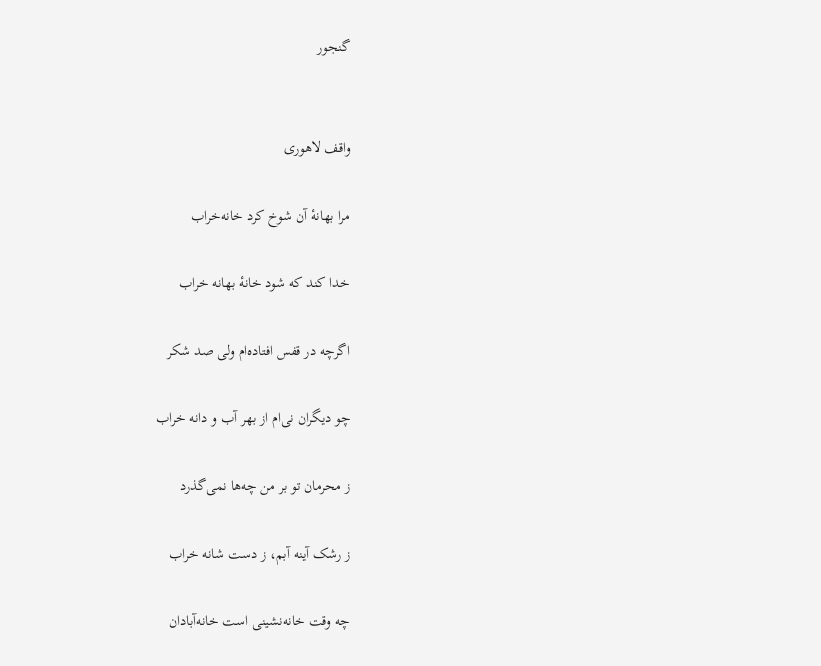گنجور


واقف لاهوری

مرا بهانهٔ آن شوخ کرد خانه‌خراب

خدا کند که شود خانهٔ بهانه خراب

اگرچه در قفس افتاده‌ام ولی صد شکر

چو دیگران نی‌ام از بهر آب و دانه خراب

ز محرمان تو بر من چه‌ها نمی‌گذرد

ز رشک آینه آبم، ز دست شانه خراب

چه وقت خانه‌نشینی است خانه‌آبادان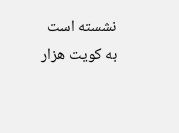نشسته است به کویت هزار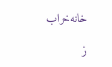خانه‌خراب

ز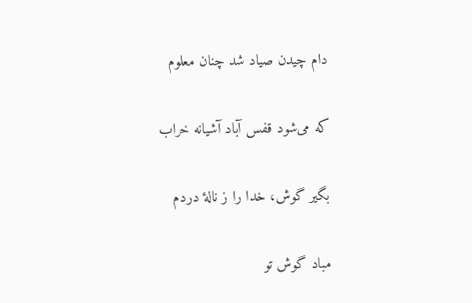دام چیدن صیاد شد چنان معلوم

که می‌شود قفس آباد آشیانه خراب

بگیر گوش، خدا را ز نالهٔ دردم

مباد گوش تو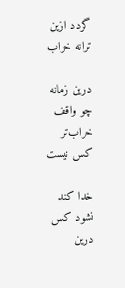گردد ازین ترانه خراب

درین زمانه چو واقف خراب‌تر کس نیست

خدا کند نشود کس درین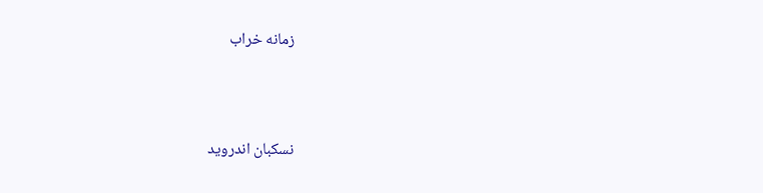زمانه خراب



نسکبان اندروید